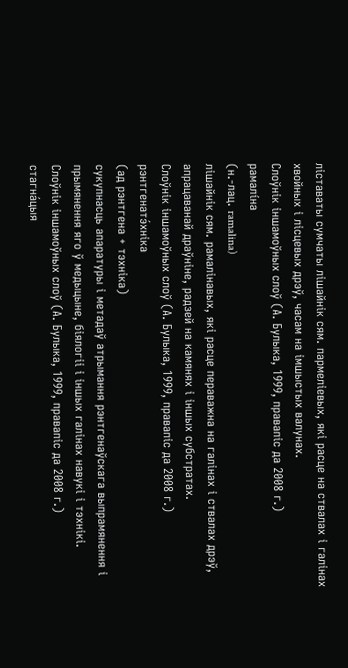ліставаты сумчаты лішайнік сям. пармеліевых, які расце на ствалах і галінах хвойных і лісцевых дрэў, часам на імшыстых валунах.
Слоўнік іншамоўных слоў (А. Булыка, 1999, правапіс да 2008 г.)
рамалі́на
(н.-лац. ramalina)
лішайнік сям. рамалінавых, які расце пераважна на галінах і ствалах дрэў, апрацаванай драўніне, радзей на камянях і іншых субстратах.
Слоўнік іншамоўных слоў (А. Булыка, 1999, правапіс да 2008 г.)
рэнтгенатэ́хніка
(ад рэнтгена + тэхніка)
сукупнасць апаратуры і метадаў атрымання рэнтгенаўскага выпрамянення і прымянення яго ў медыцыне, біялогіі і іншых галінах навукі і тэхнікі.
Слоўнік іншамоўных слоў (А. Булыка, 1999, правапіс да 2008 г.)
стагна́цыя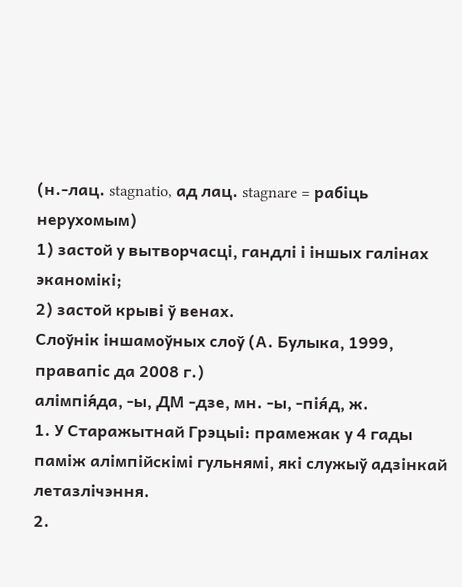(н.-лац. stagnatio, ад лац. stagnare = рабіць нерухомым)
1) застой у вытворчасці, гандлі і іншых галінах эканомікі;
2) застой крыві ў венах.
Слоўнік іншамоўных слоў (А. Булыка, 1999, правапіс да 2008 г.)
алімпія́да, -ы, ДМ -дзе, мн. -ы, -пія́д, ж.
1. У Старажытнай Грэцыі: прамежак у 4 гады паміж алімпійскімі гульнямі, які служыў адзінкай летазлічэння.
2.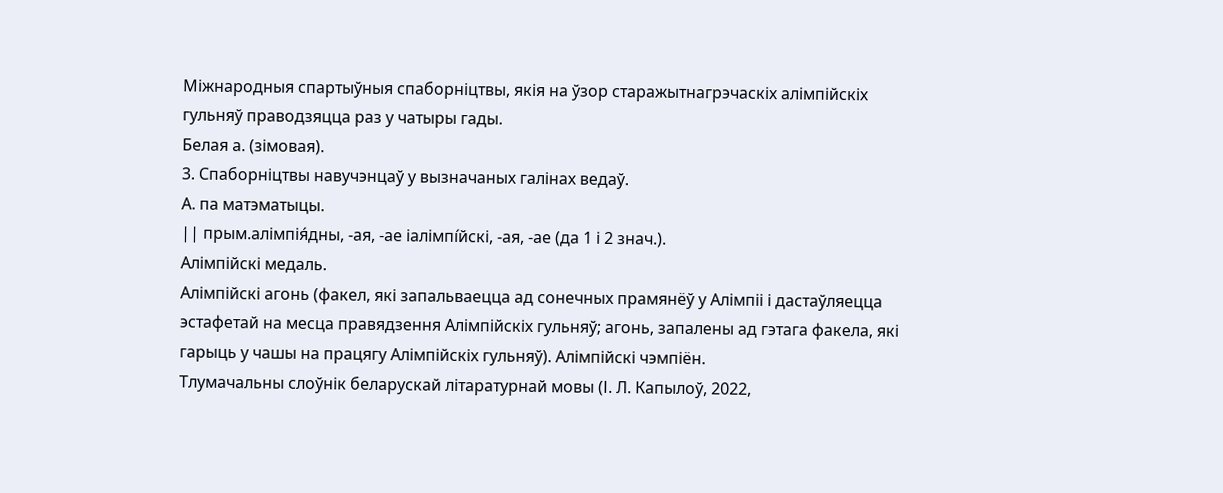Міжнародныя спартыўныя спаборніцтвы, якія на ўзор старажытнагрэчаскіх алімпійскіх гульняў праводзяцца раз у чатыры гады.
Белая а. (зімовая).
3. Спаборніцтвы навучэнцаў у вызначаных галінах ведаў.
А. па матэматыцы.
|| прым.алімпія́дны, -ая, -ае іалімпі́йскі, -ая, -ае (да 1 і 2 знач.).
Алімпійскі медаль.
Алімпійскі агонь (факел, які запальваецца ад сонечных прамянёў у Алімпіі і дастаўляецца эстафетай на месца правядзення Алімпійскіх гульняў; агонь, запалены ад гэтага факела, які гарыць у чашы на працягу Алімпійскіх гульняў). Алімпійскі чэмпіён.
Тлумачальны слоўнік беларускай літаратурнай мовы (І. Л. Капылоў, 2022,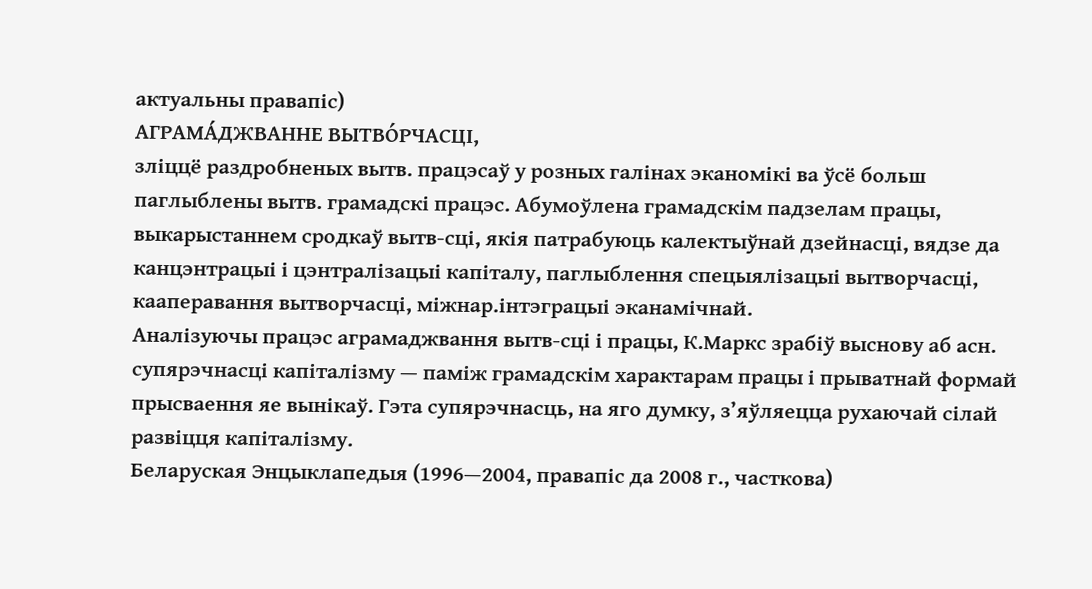актуальны правапіс)
АГРАМА́ДЖВАННЕ ВЫТВО́РЧАСЦІ,
зліццё раздробненых вытв. працэсаў у розных галінах эканомікі ва ўсё больш паглыблены вытв. грамадскі працэс. Абумоўлена грамадскім падзелам працы, выкарыстаннем сродкаў вытв-сці, якія патрабуюць калектыўнай дзейнасці, вядзе да канцэнтрацыі і цэнтралізацыі капіталу, паглыблення спецыялізацыі вытворчасці, кааперавання вытворчасці, міжнар.інтэграцыі эканамічнай.
Аналізуючы працэс аграмаджвання вытв-сці і працы, К.Маркс зрабіў выснову аб асн. супярэчнасці капіталізму — паміж грамадскім характарам працы і прыватнай формай прысваення яе вынікаў. Гэта супярэчнасць, на яго думку, з’яўляецца рухаючай сілай развіцця капіталізму.
Беларуская Энцыклапедыя (1996—2004, правапіс да 2008 г., часткова)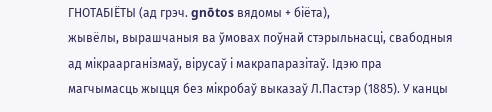ГНОТАБІЁТЫ (ад грэч. gnōtos вядомы + біёта),
жывёлы, вырашчаныя ва ўмовах поўнай стэрыльнасці, свабодныя ад мікраарганізмаў, вірусаў і макрапаразітаў. Ідэю пра магчымасць жыцця без мікробаў выказаў Л.Пастэр (1885). У канцы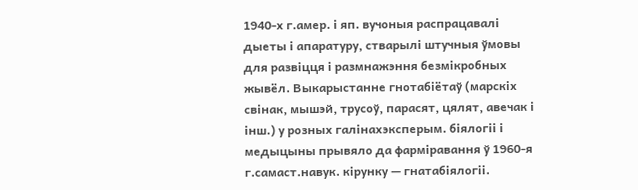1940-х г.амер. і яп. вучоныя распрацавалі дыеты і апаратуру, стварылі штучныя ўмовы для развіцця і размнажэння безмікробных жывёл. Выкарыстанне гнотабіётаў (марскіх свінак, мышэй, трусоў, парасят, цялят, авечак і інш.) у розных галінахэксперым. біялогіі і медыцыны прывяло да фарміравання ў 1960-я г.самаст.навук. кірунку — гнатабіялогіі.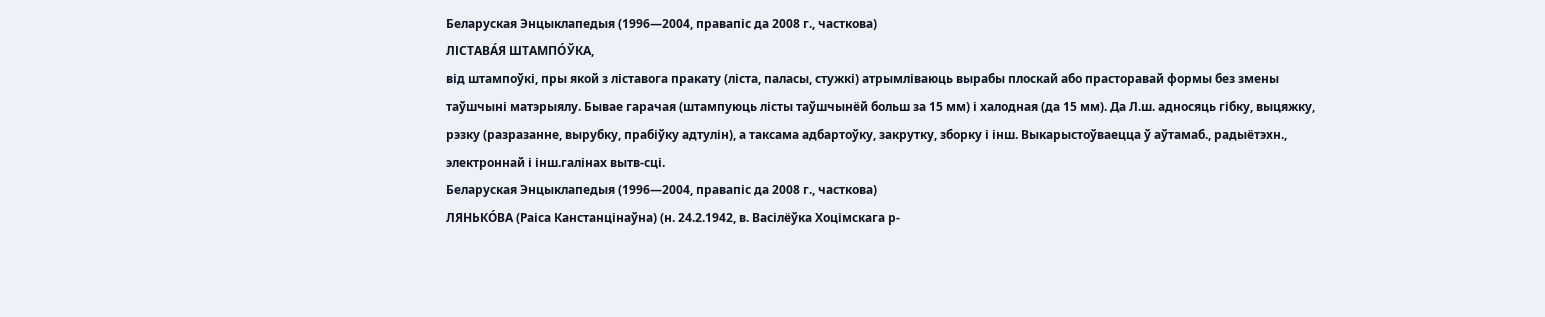Беларуская Энцыклапедыя (1996—2004, правапіс да 2008 г., часткова)
ЛІСТАВА́Я ШТАМПО́ЎКА,
від штампоўкі, пры якой з ліставога пракату (ліста, паласы, стужкі) атрымліваюць вырабы плоскай або прасторавай формы без змены таўшчыні матэрыялу. Бывае гарачая (штампуюць лісты таўшчынёй больш за 15 мм) і халодная (да 15 мм). Да Л.ш. адносяць гібку, выцяжку, рэзку (разразанне, вырубку, прабіўку адтулін), а таксама адбартоўку, закрутку, зборку і інш. Выкарыстоўваецца ў аўтамаб., радыётэхн., электроннай і інш.галінах вытв-сці.
Беларуская Энцыклапедыя (1996—2004, правапіс да 2008 г., часткова)
ЛЯНЬКО́ВА (Раіса Канстанцінаўна) (н. 24.2.1942, в. Васілёўка Хоцімскага р-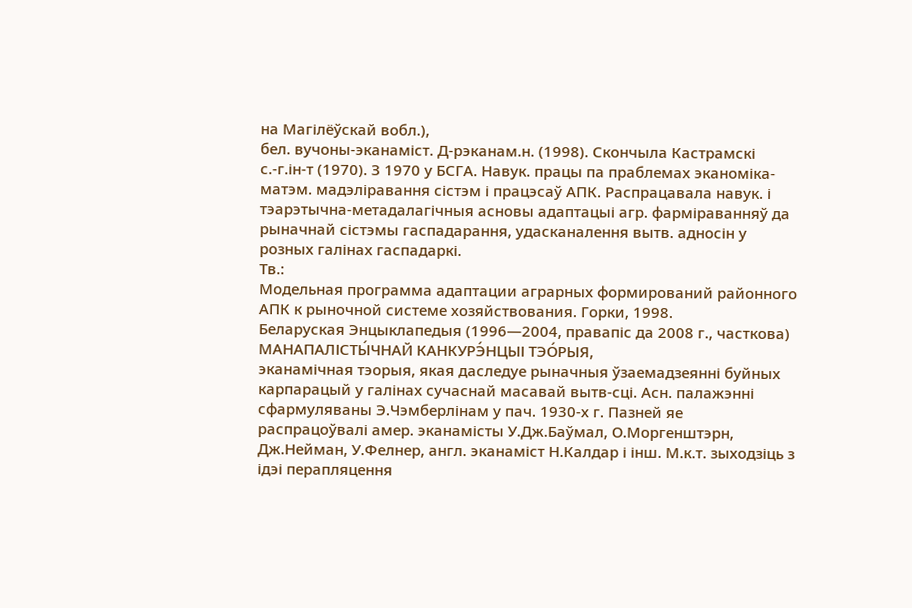на Магілёўскай вобл.),
бел. вучоны-эканаміст. Д-рэканам.н. (1998). Скончыла Кастрамскі с.-г.ін-т (1970). З 1970 у БСГА. Навук. працы па праблемах эканоміка-матэм. мадэліравання сістэм і працэсаў АПК. Распрацавала навук. і тэарэтычна-метадалагічныя асновы адаптацыі агр. фарміраванняў да рыначнай сістэмы гаспадарання, удасканалення вытв. адносін у розных галінах гаспадаркі.
Тв.:
Модельная программа адаптации аграрных формирований районного АПК к рыночной системе хозяйствования. Горки, 1998.
Беларуская Энцыклапедыя (1996—2004, правапіс да 2008 г., часткова)
МАНАПАЛІСТЫ́ЧНАЙ КАНКУРЭ́НЦЫІ ТЭО́РЫЯ,
эканамічная тэорыя, якая даследуе рыначныя ўзаемадзеянні буйных карпарацый у галінах сучаснай масавай вытв-сці. Асн. палажэнні сфармуляваны Э.Чэмберлінам у пач. 1930-х г. Пазней яе распрацоўвалі амер. эканамісты У.Дж.Баўмал, О.Моргенштэрн, Дж.Нейман, У.Фелнер, англ. эканаміст Н.Калдар і інш. М.к.т. зыходзіць з ідэі перапляцення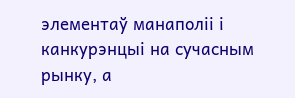элементаў манаполіі і канкурэнцыі на сучасным рынку, а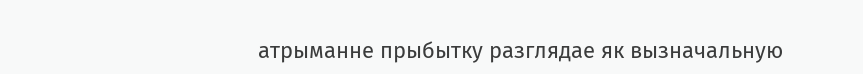атрыманне прыбытку разглядае як вызначальную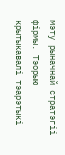мэту рыначнай стратэгіі фірмы. Тэорыю крытыкавалі тэарэтыкі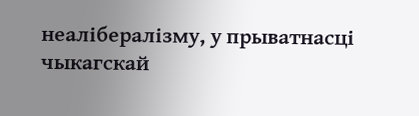неалібералізму, у прыватнасці чыкагскай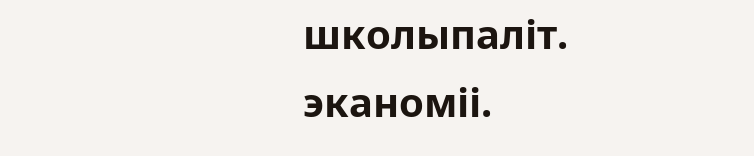школыпаліт. эканоміі.